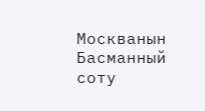Москванын Басманный соту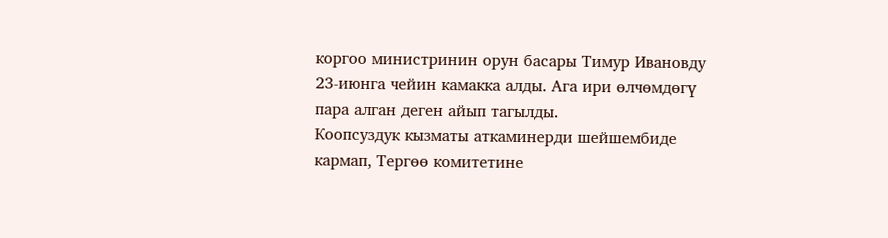коргоо министринин орун басары Тимур Ивановду 23-июнга чейин камакка алды. Ага ири өлчөмдөгү пара алган деген айып тагылды.
Коопсуздук кызматы аткаминерди шейшембиде кармап, Тергөө комитетине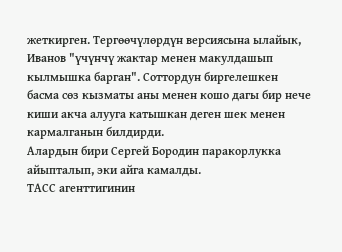жеткирген. Тергөөчүлөрдүн версиясына ылайык, Иванов "үчүнчү жактар менен макулдашып кылмышка барган". Соттордун биргелешкен басма сөз кызматы аны менен кошо дагы бир нече киши акча алууга катышкан деген шек менен кармалганын билдирди.
Алардын бири Сергей Бородин паракорлукка айыпталып, эки айга камалды.
ТАСС агенттигинин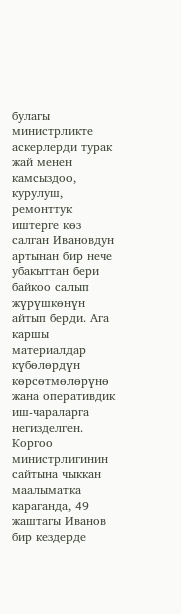булагы министрликте аскерлерди турак жай менен камсыздоо, курулуш, ремонттук иштерге көз салган Ивановдун артынан бир нече убакыттан бери байкоо салып жүрүшкөнүн айтып берди. Ага каршы материалдар күбөлөрдүн көрсөтмөлөрүнө жана оперативдик иш-чараларга негизделген.
Коргоо министрлигинин сайтына чыккан маалыматка караганда, 49 жаштагы Иванов бир кездерде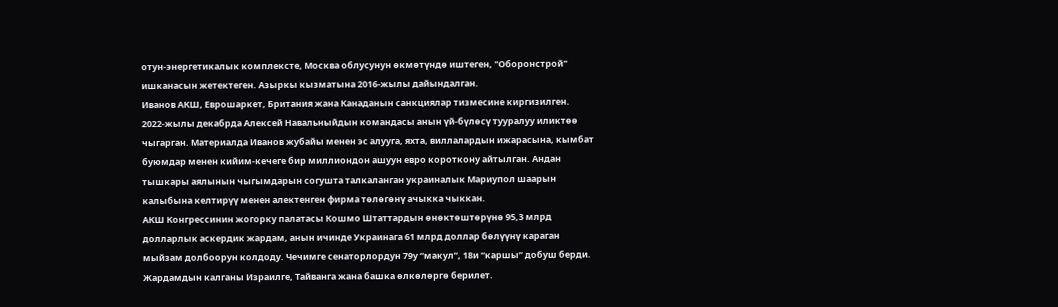отун-энергетикалык комплексте, Москва облусунун өкмөтүндө иштеген, "Оборонстрой" ишканасын жетектеген. Азыркы кызматына 2016-жылы дайындалган.
Иванов АКШ, Еврошаркет, Британия жана Канаданын санкциялар тизмесине киргизилген.
2022-жылы декабрда Алексей Навальныйдын командасы анын үй-бүлөсү тууралуу иликтөө чыгарган. Материалда Иванов жубайы менен эс алууга, яхта, виллалардын ижарасына, кымбат буюмдар менен кийим-кечеге бир миллиондон ашуун евро короткону айтылган. Андан тышкары аялынын чыгымдарын согушта талкаланган украиналык Мариупол шаарын калыбына келтирүү менен алектенген фирма төлөгөнү ачыкка чыккан.
АКШ Конгрессинин жогорку палатасы Кошмо Штаттардын өнөктөштөрүнө 95,3 млрд долларлык аскердик жардам, анын ичинде Украинага 61 млрд доллар бөлүүнү караган мыйзам долбоорун колдоду. Чечимге сенаторлордун 79у “макул”, 18и “каршы” добуш берди.
Жардамдын калганы Израилге, Тайванга жана башка өлкөлөргө берилет.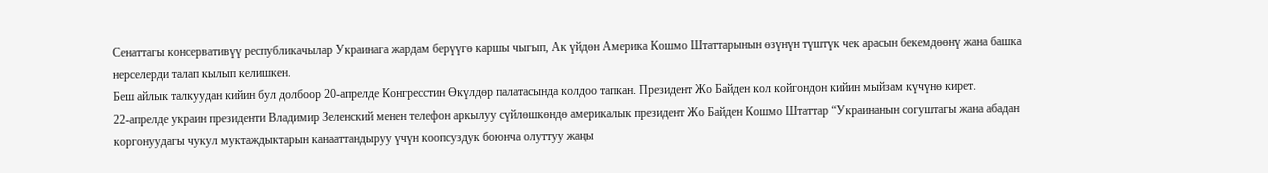Сенаттагы консервативүү республикачылар Украинага жардам берүүгө каршы чыгып, Ак үйдөн Америка Кошмо Штаттарынын өзүнүн түштүк чек арасын бекемдөөнү жана башка нерселерди талап кылып келишкен.
Беш айлык талкуудан кийин бул долбоор 20-апрелде Конгресстин Өкүлдөр палатасында колдоо тапкан. Президент Жо Байден кол койгондон кийин мыйзам күчүнө кирет.
22-апрелде украин президенти Владимир Зеленский менен телефон аркылуу сүйлөшкөндө америкалык президент Жо Байден Кошмо Штаттар “Украинанын согуштагы жана абадан коргонуудагы чукул муктаждыктарын канааттандыруу үчүн коопсуздук боюнча олуттуу жаңы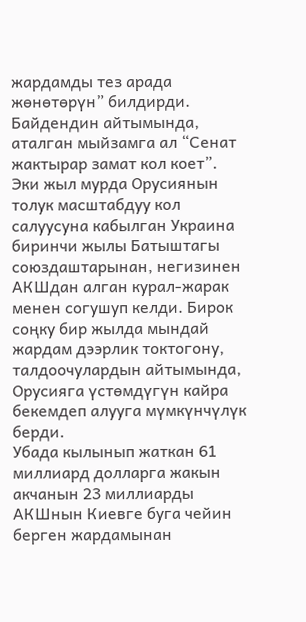жардамды тез арада жөнөтөрүн” билдирди. Байдендин айтымында, аталган мыйзамга ал “Сенат жактырар замат кол коет”.
Эки жыл мурда Орусиянын толук масштабдуу кол салуусуна кабылган Украина биринчи жылы Батыштагы союздаштарынан, негизинен АКШдан алган курал-жарак менен согушуп келди. Бирок соңку бир жылда мындай жардам дээрлик токтогону, талдоочулардын айтымында, Орусияга үстөмдүгүн кайра бекемдеп алууга мүмкүнчүлүк берди.
Убада кылынып жаткан 61 миллиард долларга жакын акчанын 23 миллиарды АКШнын Киевге буга чейин берген жардамынан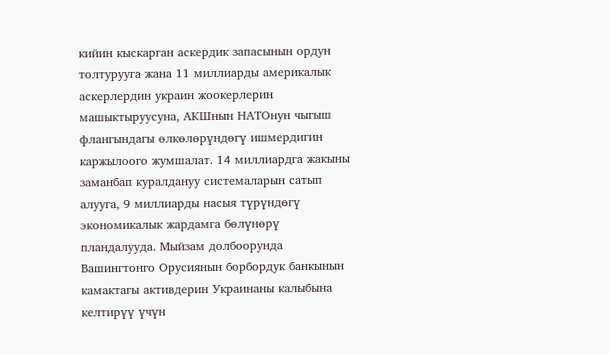кийин кыскарган аскердик запасынын ордун толтурууга жана 11 миллиарды америкалык аскерлердин украин жоокерлерин машыктыруусуна, АКШнын НАТОнун чыгыш флангындагы өлкөлөрүндөгү ишмердигин каржылоого жумшалат. 14 миллиардга жакыны заманбап куралдануу системаларын сатып алууга, 9 миллиарды насыя түрүндөгү экономикалык жардамга бөлүнөрү пландалууда. Мыйзам долбоорунда Вашингтонго Орусиянын борбордук банкынын камактагы активдерин Украинаны калыбына келтирүү үчүн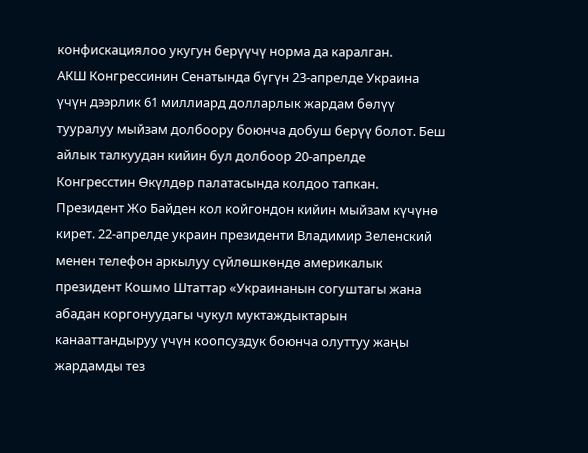конфискациялоо укугун берүүчү норма да каралган.
АКШ Конгрессинин Сенатында бүгүн 23-апрелде Украина үчүн дээрлик 61 миллиард долларлык жардам бөлүү тууралуу мыйзам долбоору боюнча добуш берүү болот. Беш айлык талкуудан кийин бул долбоор 20-апрелде Конгресстин Өкүлдөр палатасында колдоо тапкан.
Президент Жо Байден кол койгондон кийин мыйзам күчүнө кирет. 22-апрелде украин президенти Владимир Зеленский менен телефон аркылуу сүйлөшкөндө америкалык президент Кошмо Штаттар «Украинанын согуштагы жана абадан коргонуудагы чукул муктаждыктарын канааттандыруу үчүн коопсуздук боюнча олуттуу жаңы жардамды тез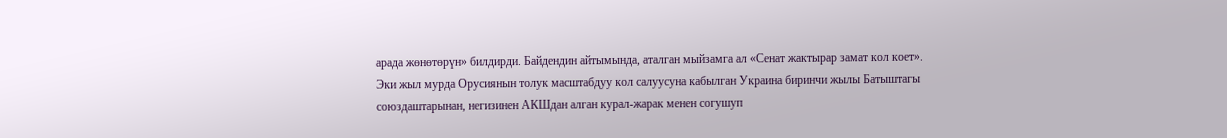арада жөнөтөрүн» билдирди. Байдендин айтымында, аталган мыйзамга ал «Сенат жактырар замат кол коет».
Эки жыл мурда Орусиянын толук масштабдуу кол салуусуна кабылган Украина биринчи жылы Батыштагы союздаштарынан, негизинен АКШдан алган курал-жарак менен согушуп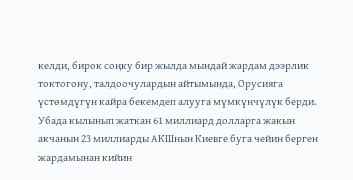келди, бирок соңку бир жылда мындай жардам дээрлик токтогону, талдоочулардын айтымында, Орусияга үстөмдүгүн кайра бекемдеп алууга мүмкүнчүлүк берди.
Убада кылынып жаткан 61 миллиард долларга жакын акчанын 23 миллиарды АКШнын Киевге буга чейин берген жардамынан кийин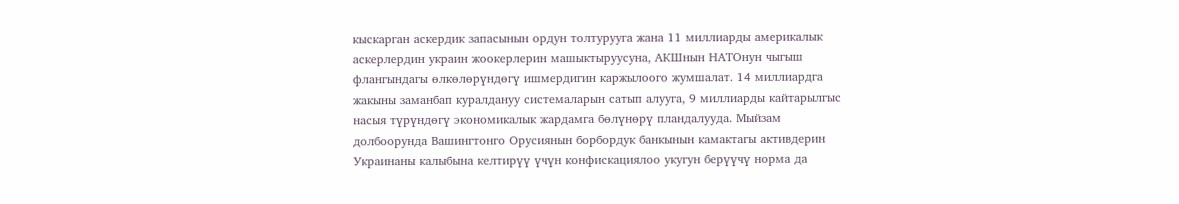кыскарган аскердик запасынын ордун толтурууга жана 11 миллиарды америкалык аскерлердин украин жоокерлерин машыктыруусуна, АКШнын НАТОнун чыгыш флангындагы өлкөлөрүндөгү ишмердигин каржылоого жумшалат. 14 миллиардга жакыны заманбап куралдануу системаларын сатып алууга, 9 миллиарды кайтарылгыс насыя түрүндөгү экономикалык жардамга бөлүнөрү пландалууда. Мыйзам долбоорунда Вашингтонго Орусиянын борбордук банкынын камактагы активдерин Украинаны калыбына келтирүү үчүн конфискациялоо укугун берүүчү норма да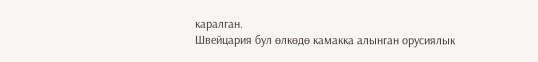каралган.
Швейцария бул өлкөдө камакка алынган орусиялык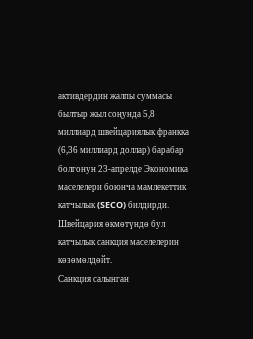активдердин жалпы суммасы былтыр жыл соңунда 5,8 миллиард швейцариялык франкка (6,36 миллиард доллар) барабар болгонун 23-апрелде Экономика маселелери боюнча мамлекеттик катчылык (SECO) билдирди. Швейцария өкмөтүндө бул катчылык санкция маселелерин көзөмөлдөйт.
Санкция салынган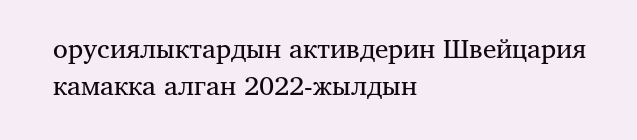орусиялыктардын активдерин Швейцария камакка алган 2022-жылдын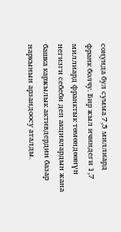соңунда бул сумма 7,5 миллиард франк болчу. Бир жыл ичиндеги 1,7 миллиард франктык төмөндөөнүн негизги себеби деп акциялардын жана башка каржылык активдердин базар наркынын арзандоосу аталды.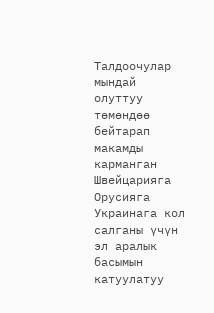Талдоочулар мындай олуттуу төмөндөө бейтарап макамды карманган Швейцарияга Орусияга Украинага кол салганы үчүн эл аралык басымын катуулатуу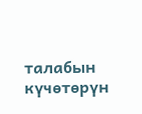талабын күчөтөрүн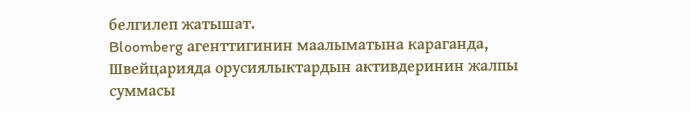белгилеп жатышат.
Bloomberg агенттигинин маалыматына караганда, Швейцарияда орусиялыктардын активдеринин жалпы суммасы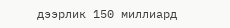дээрлик 150 миллиард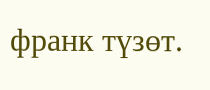франк түзөт.